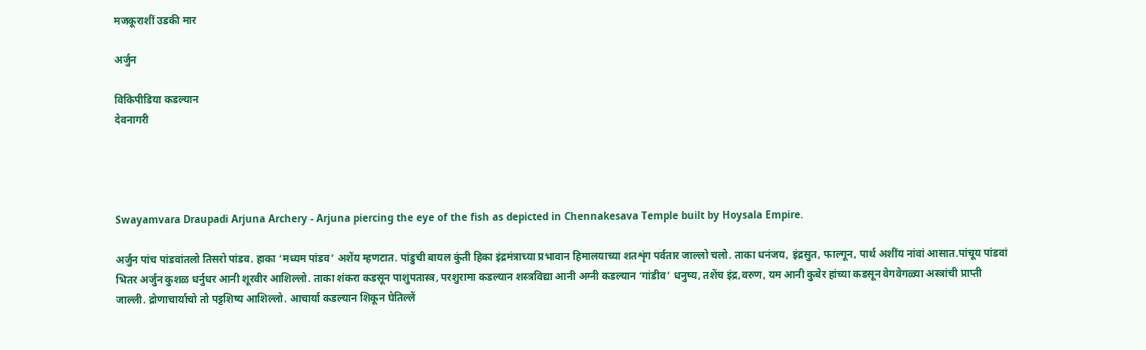मजकूराशीं उडकी मार

अर्जुन

विकिपीडिया कडल्यान
देवनागरी




Swayamvara Draupadi Arjuna Archery - Arjuna piercing the eye of the fish as depicted in Chennakesava Temple built by Hoysala Empire.

अर्जुन पांच पांडवांतलो तिसरो पांडव. हाका ‘मध्यम पांडव’ अशेंय म्हणटात. पांडुची बायल कुंती हिका इंद्रमंत्राच्या प्रभावान हिमालयाच्या शतशृंग पर्वतार जाल्लो चलो. ताका धनंजय, इंद्रसुत, फाल्गून, पार्थ अशींय नांवां आसात.पांचूय पांडवां भितर अर्जुन कुशळ धर्नुधर आनी शूरवीर आशिल्लो. ताका शंकरा कडसून पाशुपतास्त्र, परशुरामा कडल्यान शस्त्रविद्या आनी अग्नी कडल्यान ‘गांडीव’ धनुष्य, तशेंच इंद्र,वरुण, यम आनी कुबेर हांच्या कडसून वेगवेगळ्या अस्त्रांची प्राप्ती जाल्ली. द्रोणाचार्याचो तो पट्टशिष्य आशिल्लो. आचार्या कडल्यान शिकून घेतिल्लें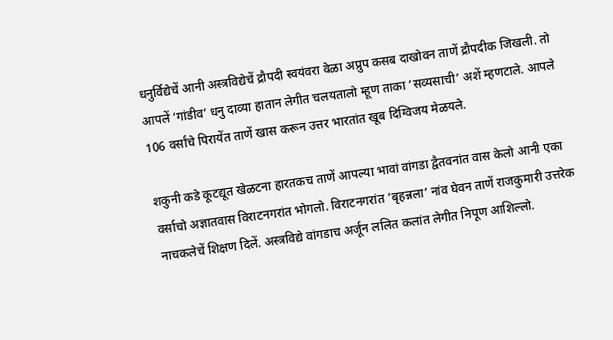धनुर्विद्येचें आनी अस्त्रविद्येचें द्रौपदी स्वयंवरा वेळा अप्रुप कसब दाखोवन ताणें द्रौपदीक जिखली. तो आपलें ‘गांडीव’ धनु दाव्या हातान लेगीत चलयतालो म्हूण ताका ‘सव्यसाची’ अशें म्हणटाले. आपले 106 वर्सांचे पिरायेंत ताणें खास करून उत्तर भारतांत खूब दिग्विजय मेळयले.

शकुनी कडे कूटद्यूत खेळटना हारतकच ताणें आपल्या भावां वांगडा द्वैतवनांत वास केलो आनी एका वर्साचो अज्ञातवास विराटनगरांत भोगलो. विराटनगरांत ‘बृहन्नला’ नांव घेवन ताणें राजकुमारी उत्तरेक नाचकलेचें शिक्षण दिलें. अस्त्रविद्ये वांगडाच अर्जून ललित कलांत लेगीत निपूण आशिल्लो.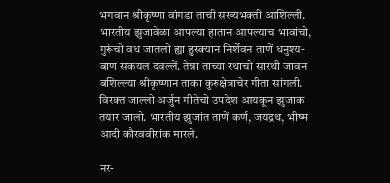भगवान श्रीकृष्णा वांगडा ताची सख्यभक्ती आशिल्ली. भारतीय झुजावेळा आपल्या हातान आपल्याच भावांचो, गुरूंचो वध जातलो ह्या हुस्क्यान निर्शेवन ताणें धनुश्य-बाण सकयल दवल्लें. तेन्ना ताच्या रथाचो सारथी जावन बशिल्ल्या श्रीकृष्णान ताका कुरुक्षेत्राचेर गीता सांगली. विरक्त जाल्लो अर्जुन गीतेचो उपदेश आयकून झुजाक तयार जालो. भारतीय झुजांत ताणें कर्ण, जयद्रथ, भीष्म आदी कौरववीरांक मारले.

नर-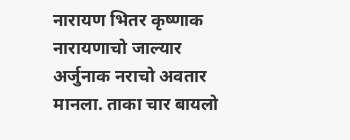नारायण भितर कृष्णाक नारायणाचो जाल्यार अर्जुनाक नराचो अवतार मानला. ताका चार बायलो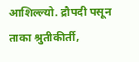आशिल्ल्यो. द्रौपदी पसून ताका श्रुतीकीर्ती,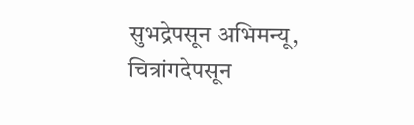सुभद्रेपसून अभिमन्यू, चित्रांगदेपसून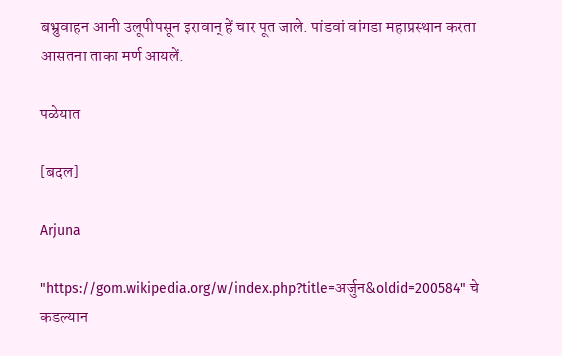बभ्रुवाहन आनी उलूपीपसून इरावान् हें चार पूत जाले. पांडवां वांगडा महाप्रस्थान करता आसतना ताका मर्ण आयलें.

पळेयात

[बदल]

Arjuna

"https://gom.wikipedia.org/w/index.php?title=अर्जुन&oldid=200584" चे कडल्यान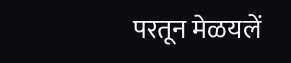परतून मेळयलें